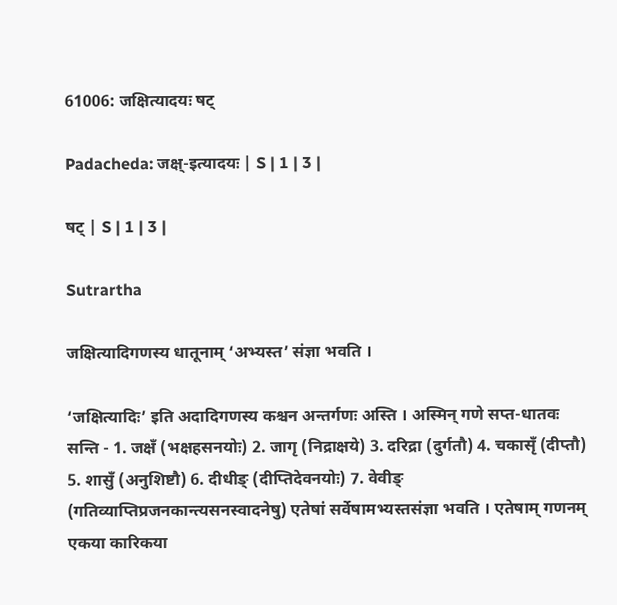61006: जक्षित्यादयः षट्

Padacheda: जक्ष्-इत्यादयः | S | 1 | 3 |

षट् | S | 1 | 3 |

Sutrartha

जक्षित्यादिगणस्य धातूनाम् ‘अभ्यस्त’ संज्ञा भवति ।

‘जक्षित्यादिः’ इति अदादिगणस्य कश्चन अन्तर्गणः अस्ति । अस्मिन् गणे सप्त-धातवः सन्ति - 1. जक्षँ (भक्षहसनयोः) 2. जागृ (निद्राक्षये) 3. दरिद्रा (दुर्गतौ) 4. चकासृँ (दीप्तौ) 5. शासुँ (अनुशिष्टौ) 6. दीधीङ् (दीप्तिदेवनयोः) 7. वेवीङ् (गतिव्याप्तिप्रजनकान्त्यसनस्वादनेषु) एतेषां सर्वेषामभ्यस्तसंज्ञा भवति । एतेषाम् गणनम् एकया कारिकया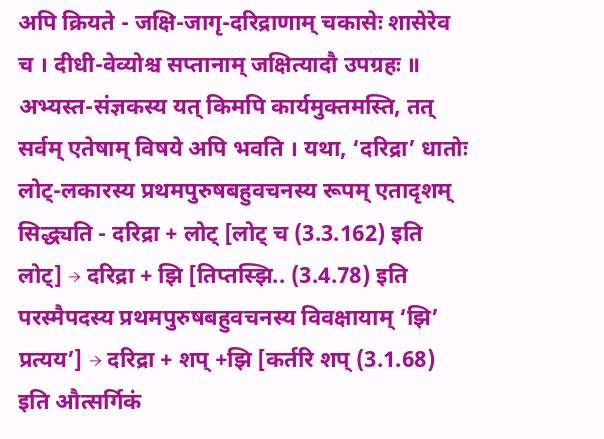अपि क्रियते - जक्षि-जागृ-दरिद्राणाम् चकासेः शासेरेव च । दीधी-वेव्योश्च सप्तानाम् जक्षित्यादौ उपग्रहः ॥ अभ्यस्त-संज्ञकस्य यत् किमपि कार्यमुक्तमस्ति, तत् सर्वम् एतेषाम् विषये अपि भवति । यथा, ‘दरिद्रा’ धातोः लोट्-लकारस्य प्रथमपुरुषबहुवचनस्य रूपम् एतादृशम् सिद्ध्यति - दरिद्रा + लोट् [लोट् च (3.3.162) इति लोट्] → दरिद्रा + झि [तिप्तस्झि.. (3.4.78) इति परस्मैपदस्य प्रथमपुरुषबहुवचनस्य विवक्षायाम् ‘झि’ प्रत्यय’] → दरिद्रा + शप् +झि [कर्तरि शप् (3.1.68) इति औत्सर्गिकं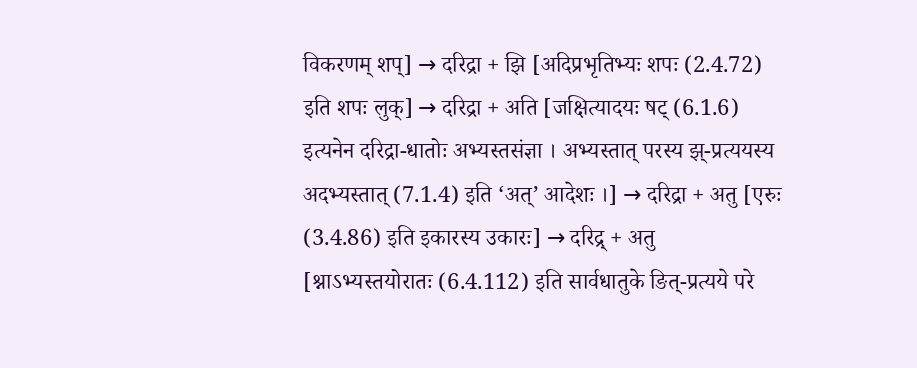विकरणम् शप्] → दरिद्रा + झि [अदिप्रभृतिभ्यः शपः (2.4.72) इति शपः लुक्] → दरिद्रा + अति [जक्षित्यादयः षट् (6.1.6) इत्यनेन दरिद्रा-धातोः अभ्यस्तसंज्ञा । अभ्यस्तात् परस्य झ्-प्रत्ययस्य अदभ्यस्तात् (7.1.4) इति ‘अत्’ आदेशः ।] → दरिद्रा + अतु [एरुः (3.4.86) इति इकारस्य उकारः] → दरिद्र् + अतु [श्नाऽभ्यस्तयोरातः (6.4.112) इति सार्वधातुके ङित्-प्रत्यये परे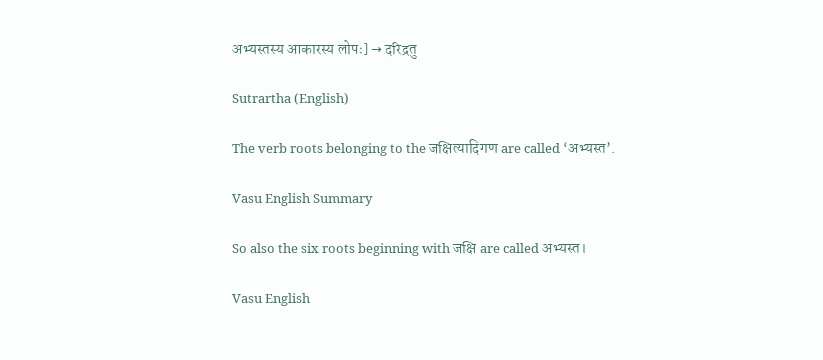अभ्यस्तस्य आकारस्य लोपः] → दरिद्रतु

Sutrartha (English)

The verb roots belonging to the जक्षित्यादिगण are called ‘अभ्यस्त’.

Vasu English Summary

So also the six roots beginning with जक्षि are called अभ्यस्त।

Vasu English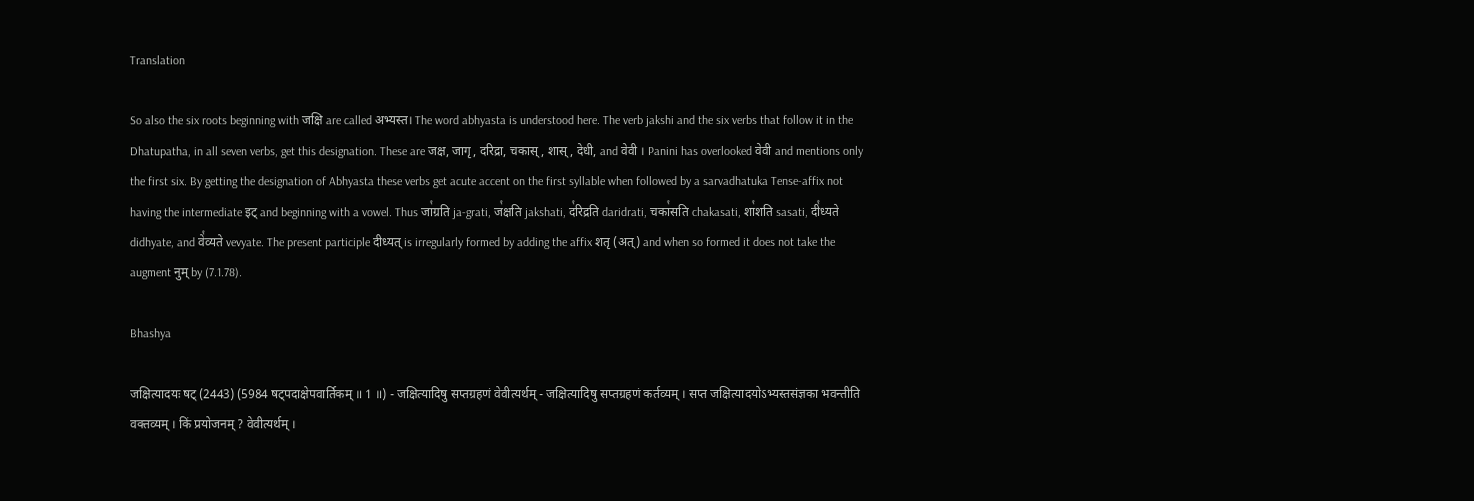Translation

So also the six roots beginning with जक्षि are called अभ्यस्त। The word abhyasta is understood here. The verb jakshi and the six verbs that follow it in the Dhatupatha, in all seven verbs, get this designation. These are जक्ष, जागृ, दरिद्रा, चकास्, शास्, देधी, and वेवी । Panini has overlooked वेवी and mentions only the first six. By getting the designation of Abhyasta these verbs get acute accent on the first syllable when followed by a sarvadhatuka Tense-affix not having the intermediate इट् and beginning with a vowel. Thus जा꣡ग्रति ja-grati, ज꣡क्षति jakshati, द꣡रिद्रति daridrati, चका꣡सति chakasati, शा꣡शति sasati, दी꣡ध्यते didhyate, and वे꣡व्यते vevyate. The present participle दीध्यत् is irregularly formed by adding the affix शतृ (अत्) and when so formed it does not take the augment नुम् by (7.1.78).

Bhashya

जक्षित्यादयः षट् (2443) (5984 षट्पदाक्षेपवार्तिकम् ॥ 1 ॥) - जक्षित्यादिषु सप्तग्रहणं वेवीत्यर्थम् - जक्षित्यादिषु सप्तग्रहणं कर्तव्यम् । सप्त जक्षित्यादयोऽभ्यस्तसंज्ञका भवन्तीति वक्तव्यम् । किं प्रयोजनम् ? वेवीत्यर्थम् ।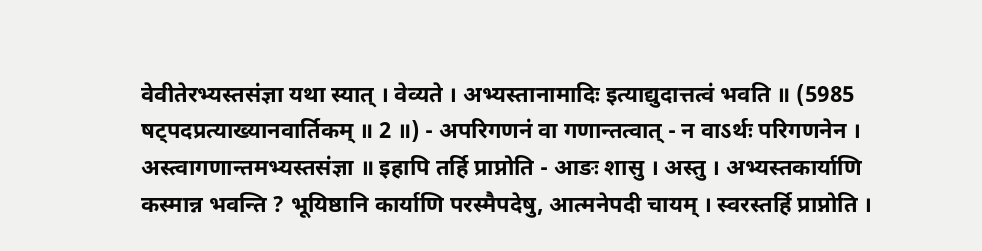वेवीतेरभ्यस्तसंज्ञा यथा स्यात् । वेव्यते । अभ्यस्तानामादिः इत्याद्युदात्तत्वं भवति ॥ (5985 षट्पदप्रत्याख्यानवार्तिकम् ॥ 2 ॥) - अपरिगणनं वा गणान्तत्वात् - न वाऽर्थः परिगणनेन । अस्त्वागणान्तमभ्यस्तसंज्ञा ॥ इहापि तर्हि प्राप्नोति - आङः शासु । अस्तु । अभ्यस्तकार्याणि कस्मान्न भवन्ति ? भूयिष्ठानि कार्याणि परस्मैपदेषु, आत्मनेपदी चायम् । स्वरस्तर्हि प्राप्नोति ।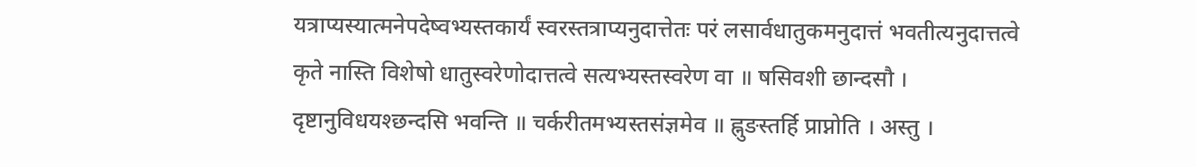यत्राप्यस्यात्मनेपदेष्वभ्यस्तकार्यं स्वरस्तत्राप्यनुदात्तेतः परं लसार्वधातुकमनुदात्तं भवतीत्यनुदात्तत्वे कृते नास्ति विशेषो धातुस्वरेणोदात्तत्वे सत्यभ्यस्तस्वरेण वा ॥ षसिवशी छान्दसौ । दृष्टानुविधयश्छन्दसि भवन्ति ॥ चर्करीतमभ्यस्तसंज्ञमेव ॥ ह्नुङस्तर्हि प्राप्नोति । अस्तु ।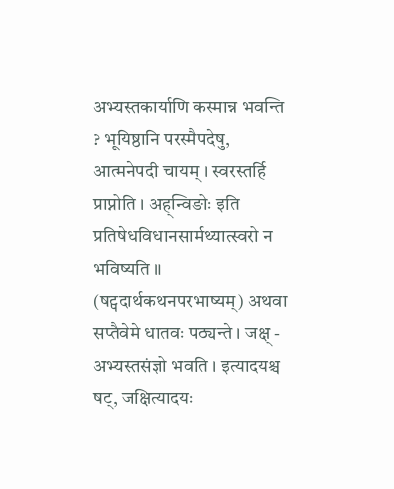अभ्यस्तकार्याणि कस्मान्न भवन्ति ? भूयिष्ठानि परस्मैपदेषु, आत्मनेपदी चायम् । स्वरस्तर्हि प्राप्नोति । अह्न्विङोः इति प्रतिषेधविधानसार्मथ्यात्स्वरो न भविष्यति ॥ (षट्पदार्थकथनपरभाष्यम्) अथवा सप्तैवेमे धातवः पठ्यन्ते । जक्ष् - अभ्यस्तसंज्ञो भवति । इत्यादयश्च षट्, जक्षित्यादयः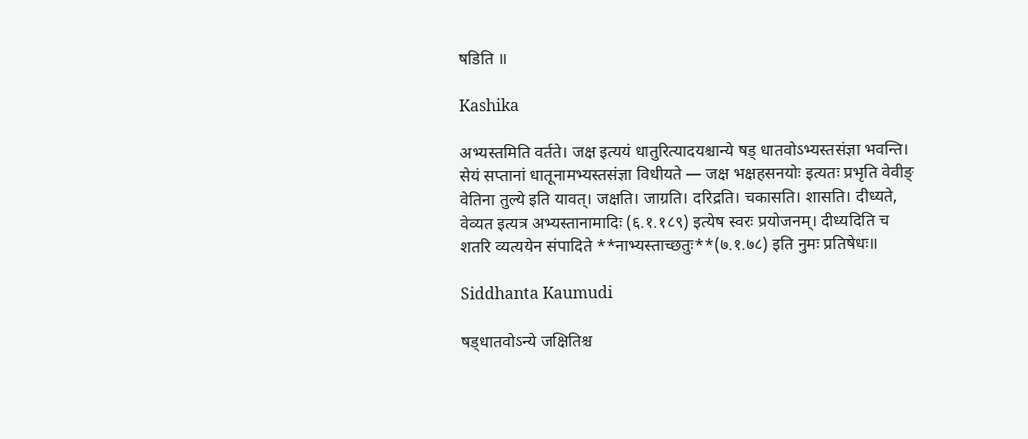षडिति ॥

Kashika

अभ्यस्तमिति वर्तते। जक्ष इत्ययं धातुरित्यादयश्चान्ये षड् धातवोऽभ्यस्तसंज्ञा भवन्ति। सेयं सप्तानां धातूनामभ्यस्तसंज्ञा विधीयते — जक्ष भक्षहसनयोः इत्यतः प्रभृति वेवीङ् वेतिना तुल्ये इति यावत्। जक्षति। जाग्रति। दरिद्रति। चकासति। शासति। दीध्यते, वेव्यत इत्यत्र अभ्यस्तानामादिः (६.१.१८९) इत्येष स्वरः प्रयोजनम्। दीध्यदिति च शतरि व्यत्ययेन संपादिते **नाभ्यस्ताच्छतुः**(७.१.७८) इति नुमः प्रतिषेधः॥

Siddhanta Kaumudi

षड्धातवोऽन्ये जक्षितिश्च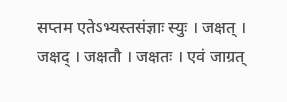सप्तम एतेऽभ्यस्तसंज्ञाः स्युः । जक्षत् । जक्षद् । जक्षतौ । जक्षतः । एवं जाग्रत्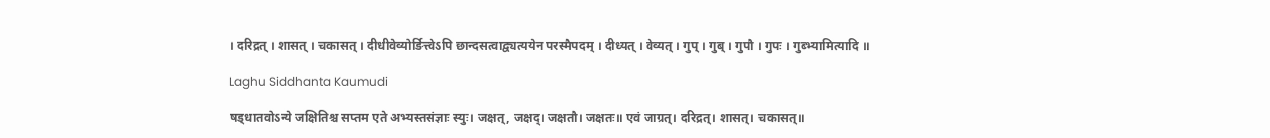। दरिद्रत् । शासत् । चकासत् । दीधीवेव्योर्ङित्त्वेऽपि छान्दसत्वाद्व्यत्ययेन परस्मैपदम् । दीध्यत् । वेव्यत् । गुप् । गुब् । गुपौ । गुपः । गुब्भ्यामित्यादि ॥

Laghu Siddhanta Kaumudi

षड्धातवोऽन्ये जक्षितिश्च सप्तम एते अभ्यस्तसंज्ञाः स्युः। जक्षत्, जक्षद्। जक्षतौ। जक्षतः॥ एवं जाग्रत्। दरिद्रत्। शासत्। चकासत्॥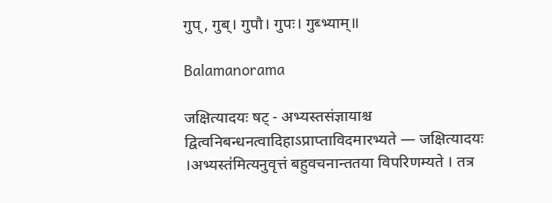गुप्, गुब्। गुपौ। गुपः। गुब्भ्याम्॥

Balamanorama

जक्षित्यादयः षट् - अभ्यस्तसंज्ञायाश्च द्वित्वनिबन्धनत्वादिहाऽप्राप्ताविदमारभ्यते — जक्षित्यादयः ।अभ्यस्त॑मित्यनुवृत्तं बहुवचनान्ततया विपरिणम्यते । तत्र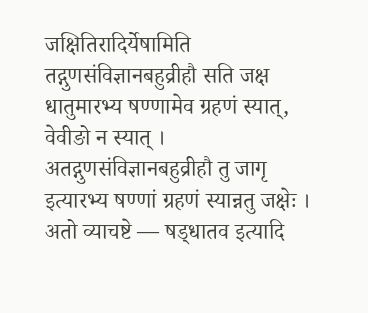जक्षितिरादिर्येषामिति तद्गुणसंविज्ञानबहुव्रीहौ सति जक्ष धातुमारभ्य षण्णामेव ग्रहणं स्यात्, वेवीङो न स्यात् । अतद्गुणसंविज्ञानबहुव्रीहौ तु जागृ इत्यारभ्य षण्णां ग्रहणं स्यान्नतु जक्षेः । अतो व्याचष्टे — षड्धातव इत्यादि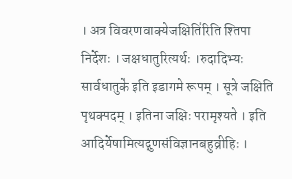। अत्र विवरणवाक्येजक्षिति॑रिति श्तिपा निर्देशः । जक्षधातुरित्यर्थः ।रुदादिभ्यः सार्वधातुके॑ इति इडागमे रूपम् । सूत्रे जक्षिति पृथक्पदम् । इतिना जक्षिः परामृश्यते । इति आदिर्येषामित्यद्गुणसंविज्ञानबहुव्रीहिः ।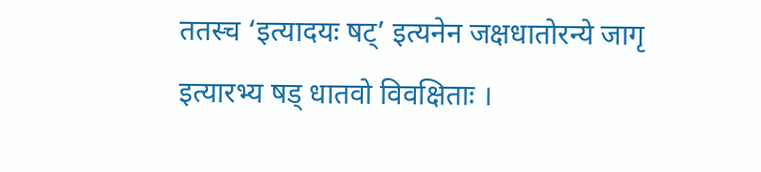ततस्च ‘इत्यादयः षट्’ इत्यनेन जक्षधातोरन्ये जागृ इत्यारभ्य षड् धातवो विवक्षिताः ।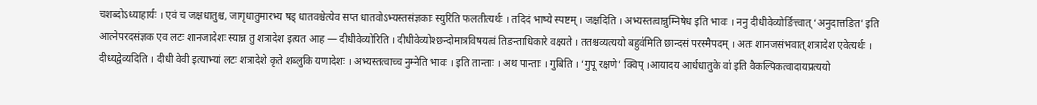चशब्दोऽध्याहार्यः । एवं च जक्षधातुश्च, जागृधातुमारभ्य षड् धातवश्चेत्येव सप्त धातवोऽभ्यस्तसंज्ञकाः स्युरिति फलतीत्यर्थः । तदिदं भाष्ये स्पष्टम् । जक्षदिति । अभ्यस्तत्वान्नुम्निषेध इति भावः । ननु दीधीवेव्योर्ङित्त्वात् ‘अनुदात्तङित’ इति आत्नेपरदसंज्ञक एव लटः शानजादेशः स्यान्न तु शत्रादेश इत्यत आह — दीधीवेव्योरिति । दीधीवेव्योश्छन्दोमात्रविषयत्वं तिङन्ताधिकारे वक्ष्यते । ततश्चव्यत्ययो बहुव॑मिति छान्दसं परस्मैपदम् । अतः शानजसंभवात् शत्रादेश एवेत्यर्थः । दीध्यद्वेव्यदिति । दीधी वेवी इत्याभ्यां लटः शत्रादेशे कृते शब्लुकि यणादेशः । अभ्यस्तत्वाच्च नुम्नेति भावः । इति तान्ताः । अथ पान्ताः । गुबिति । ‘गुपू रक्षणे’ क्विप् ।आयादय आर्धधातुके वा॑ इति वैकल्पिकत्वादायप्रत्ययो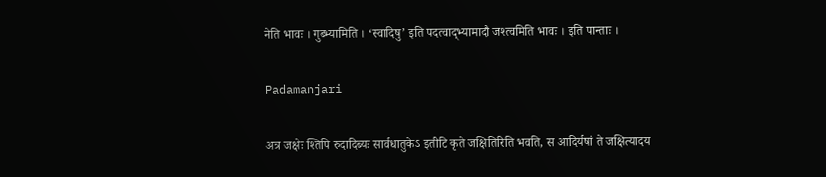नेति भावः । गुब्भ्यामिति । ‘स्वादिषु’ इति पदत्वाद्भ्यामादौ जश्त्वमिति भावः । इति पान्ताः ।

Padamanjari

अत्र जक्षेः श्तिपि रुदादिब्यः सार्वधातुकेऽ इतीटि कृते जक्षितिरिति भवति, स आदिर्यषां ते जक्षित्यादय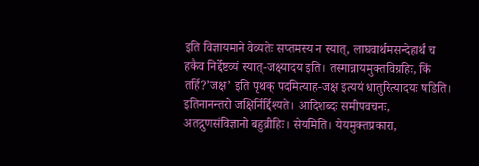इति विज्ञायमाने वेव्यतेः सप्तमस्य न स्यात्, लाघवार्थमसन्देहार्थं च हकैव निर्द्देष्टव्यं स्यात्-जक्ष्यादय इति। तस्मान्नायमुक्तविग्रहिः, किं तर्हि?’जक्ष’ इति पृथक् पदमित्याह-जक्ष इत्ययं धातुरित्यादयः षडिति। इतिनानन्तरो जक्षिर्निर्द्दिश्यते। आदिशब्दः समीपवचनः, अतद्गुणसंविज्ञानो बहुव्रीहिः। सेयमिति। येयमुक्तप्रकारा,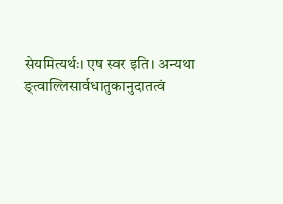सेयमित्यर्थः। एष स्वर इति। अन्यथा ङ्त्वाल्लिसार्वधातुकानुदातत्वं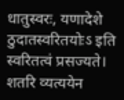धातुस्वरः, यणादेशे ठुदातस्वरितयोःऽ इति स्वरितत्वं प्रसज्यते। शतरि व्यत्ययेन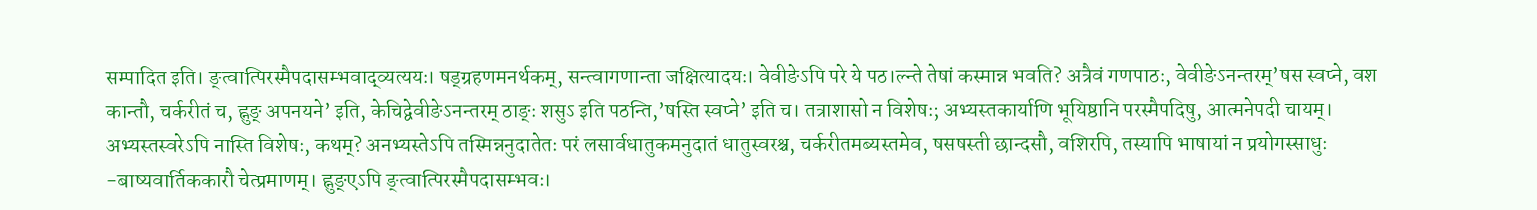सम्पादित इति। ङ्त्वात्पिरस्मैपदासम्भवाद्व्यत्ययः। षड्ग्रहणमनर्थकम्, सन्त्वागणान्ता जक्षित्यादयः। वेवीङेऽपि परे ये पठ।ल्न्ते तेषां कस्मान्न भवति? अत्रैवं गणपाठः, वेवीङेऽनन्तरम्’षस स्वप्ने, वश कान्तौ, चर्करीतं च, ह्नुङ् अपनयने’ इति, केचिद्वेवीङेऽनन्तरम् ठाङ्ः शसुऽ इति पठन्ति,’षस्ति स्वप्ने’ इति च। तत्राशासो न विशेषः; अभ्यस्तकार्याणि भूयिष्ठानि परस्मैपदिषु, आत्मनेपदी चायम्। अभ्यस्तस्वरेऽपि नास्ति विशेषः, कथम्? अनभ्यस्तेऽपि तस्मिन्ननुदातेतः परं लसार्वधातुकमनुदातं धातुस्वरश्च, चर्करीतमब्यस्तमेव, षसषस्ती छान्दसौ, वशिरपि, तस्यापि भाषायां न प्रयोगस्साधुः -बाष्यवार्तिककारौ चेत्प्रमाणम्। ह्नुङ्एऽपि ङ्त्वात्पिरस्मैपदासम्भवः।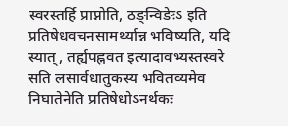स्वरस्तर्हि प्राप्नोति, ठङ्न्विङेःऽ इति प्रतिषेधवचनसामर्थ्यान्न भविष्यति, यदि स्यात्, तर्ह्यपह्नवत इत्यादावभ्यस्तस्वरे सति लसार्वधातुकस्य भवितव्यमेव निघातेनेति प्रतिषेधोऽनर्थकः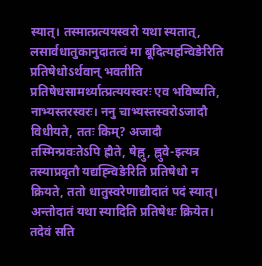स्यात्। तस्मात्प्रत्ययस्वरो यथा स्यतात्, लसार्वधातुकानुदातत्वं मा बूदित्यहन्विङेरिति प्रतिषेधोऽर्थवान् भवतीति प्रतिषेधसामर्थ्यात्प्रत्ययस्वरः एव भविष्यति, नाभ्यस्तरस्वरः। ननु चाभ्यस्तस्वरोऽजादौ विधीयते, ततः किम्? अजादौ तस्मिन्प्रवःतेऽपि ह्रौते, षेह्नु, ह्नुवे-इत्यत्र तस्याप्रवृतौ यद्यह्न्विङेरिति प्रतिषेधो न क्रियते, ततो धातुस्वरेणाद्यौदातं पदं स्यात्। अन्तोदातं यथा स्यादिति प्रतिषेधः क्रियेत। तदेवं सति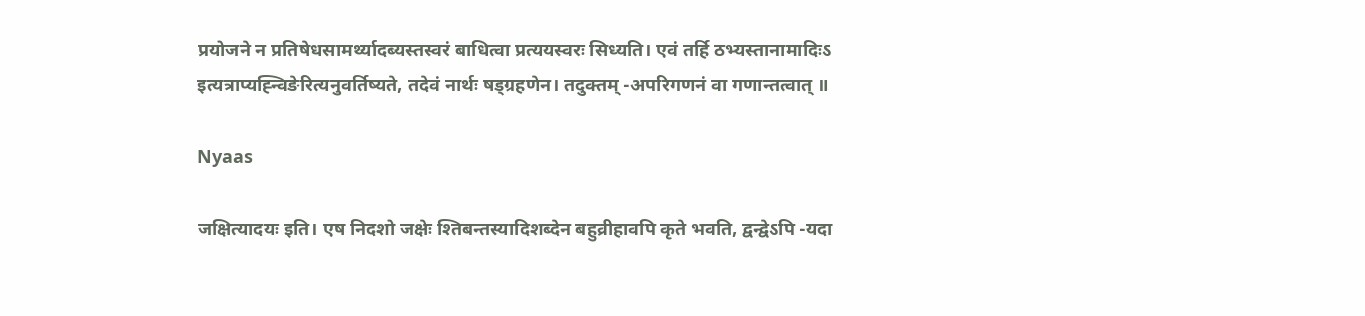प्रयोजने न प्रतिषेधसामर्थ्यादब्यस्तस्वरं बाधित्वा प्रत्ययस्वरः सिध्यति। एवं तर्हि ठभ्यस्तानामादिःऽ इत्यत्राप्यह्न्विङेरित्यनुवर्तिष्यते, तदेवं नार्थः षड्ग्रहणेन। तदुक्तम् -अपरिगणनं वा गणान्तत्वात् ॥

Nyaas

जक्षित्यादयः इति। एष निदशो जक्षेः श्तिबन्तस्यादिशब्देन बहुव्रीहावपि कृते भवति, द्वन्द्वेऽपि -यदा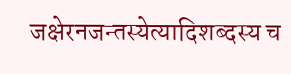जक्षेरनजन्तस्येत्यादिशब्दस्य च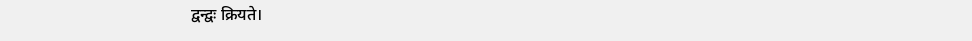द्वन्द्वः क्रियते।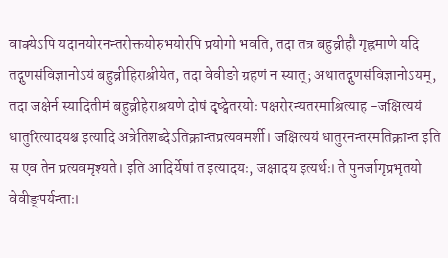वाक्येऽपि यदानयोरनन्तरोक्तयोरुभयोरपि प्रयोगो भवति, तदा तत्र बहुव्रीहौ गृह्रमाणे यदि तद्गुणसंविज्ञानोऽयं बहुव्रीहिराश्रीयेत, तदा वेवीङो ग्रहणं न स्यात्; अथातद्गुणसंविज्ञानोऽयम्, तदा जक्षेर्न स्यादितीमं बहुव्रीहेराश्रयणे दोषं दृष्ट्वेतरयोः पक्षरोरन्यतरमाश्रित्याह -जक्षित्ययं धातुरित्यादयश्च इत्यादि अत्रेतिशब्देऽतिक्रान्तप्रत्यवमर्शी। जक्षित्ययं धातुरनन्तरमतिक्रान्त इति स एव तेन प्रत्यवमृश्यते। इति आदिर्येषां त इत्यादयः, जक्षादय इत्यर्थः। ते पुनर्जागृप्रभृतयो वेवीङ्पर्यन्ताः।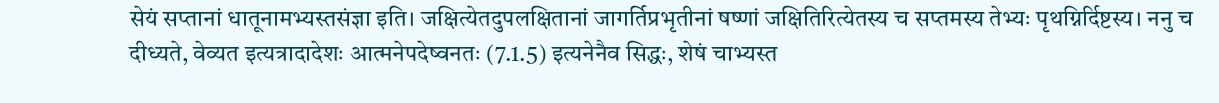सेयं सप्तानां धातूनामभ्यस्तसंज्ञा इति। जक्षित्येतदुपलक्षितानां जागर्तिप्रभृतीनां षष्णां जक्षितिरित्येतस्य च सप्तमस्य तेभ्यः पृथग्निर्दिष्टस्य। ननु च दीध्यते, वेव्यत इत्यत्रादादेशः आत्मनेपदेष्वनतः (7.1.5) इत्यनेनैव सिद्धः, शेषं चाभ्यस्त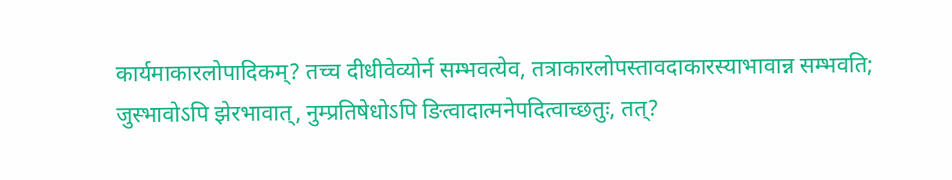कार्यमाकारलोपादिकम्? तच्च दीधीवेव्योर्न सम्भवत्येव, तत्राकारलोपस्तावदाकारस्याभावान्न सम्भवति; जुस्भावोऽपि झेरभावात्, नुम्प्रतिषेधोऽपि ङित्वादात्मनेपदित्वाच्छतुः, तत्?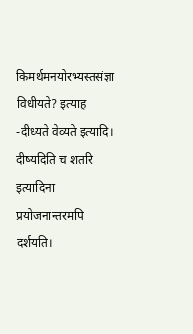किमर्थमनयोरभ्यस्तसंज्ञा विधीयते? इत्याह -दीध्यते वेव्यते इत्यादि। दीष्यदिति च शतरि इत्यादिना प्रयोजनान्तरमपि दर्शयति।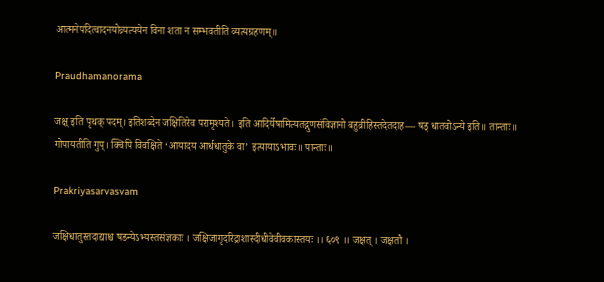आत्मनेपदित्वादनयोव्र्यत्ययेन विना शता न सम्भवतीति व्यत्यग्रहणम्॥

Praudhamanorama

जक्ष् इति पृथक् पदम्। इतिशब्देन जक्षितिरेव परामृश्यते। इति आदिर्येषामित्यतद्गुणसंविज्ञानो बहुव्रीहिस्तदेतदाह— षड् धातवोऽन्ये इति॥ तान्ताः॥ गोपायतीति गुप्। क्विपि विवक्षिते ‘आयादय आर्धधातुके वा’ इत्यायाऽभावः॥ पान्ताः॥

Prakriyasarvasvam

जक्षिधातुस्तदाद्याश्च षडन्येऽभ्यस्तसंज्ञकाः । जक्षिजागृदरिद्राशास्दीधीवेवीवकास्तयः ।। ६०९ ।। जक्षत् । जक्षतौ ।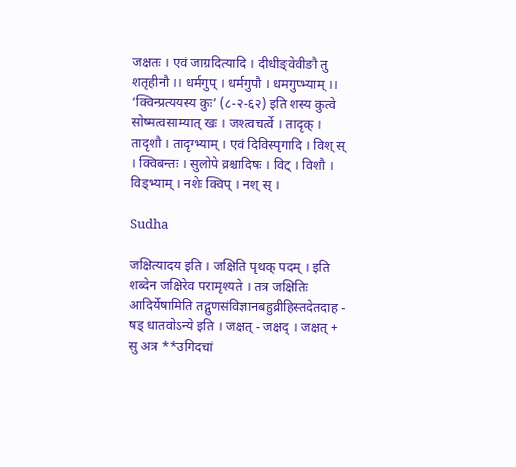जक्षतः । एवं जाग्रदित्यादि । दीधीङ्वेवीङौ तु शतृहीनौ ।। धर्मगुप् । धर्मगुपौ । धमगुप्भ्याम् ।। ‘क्विन्प्रत्ययस्य कुः’ (८-२-६२) इति शस्य कुत्वे सोष्मत्वसाम्यात् खः । जश्त्वचर्त्वे । तादृक् । तादृशौ । तादृग्भ्याम् । एवं दिविस्पृगादि । विश् स् । क्विबन्तः । सुलोपे व्रश्चादिषः । विट् । विशौ । विड्भ्याम् । नशेः क्विप् । नश् स् ।

Sudha

जक्षित्यादय इति । जक्षिति पृथक् पदम् । इति शब्देन जक्षिरेव परामृश्यते । तत्र जक्षितिः आदिर्येषामिति तद्गुणसंविज्ञानबहुव्रीहिस्तदेतदाह - षड् धातवोऽन्ये इति । जक्षत् - जक्षद् । जक्षत् + सु अत्र **उगिदचां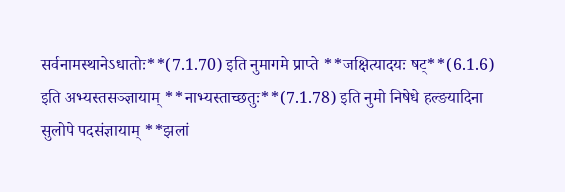सर्वनामस्थानेऽधातोः**(7.1.70) इति नुमागमे प्राप्ते **जक्षित्यादयः षट्**(6.1.6) इति अभ्यस्तसञ्ज्ञायाम् **नाभ्यस्ताच्छतुः**(7.1.78) इति नुमो निषेधे हल्ङयादिना सुलोपे पदसंज्ञायाम् **झलां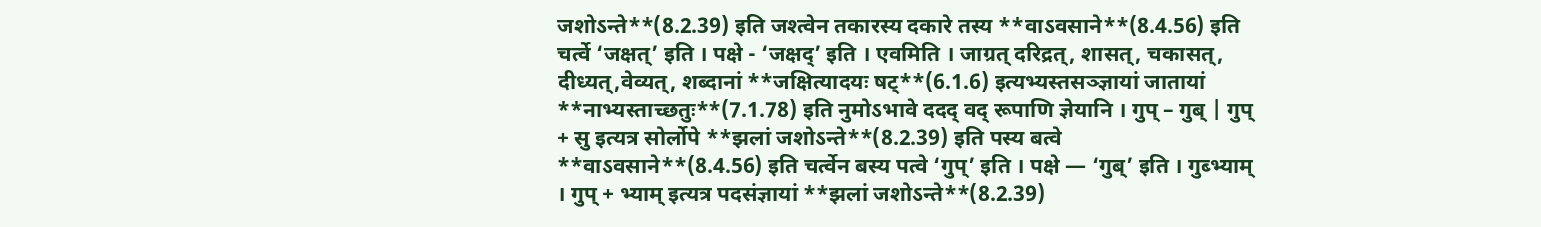जशोऽन्ते**(8.2.39) इति जश्त्वेन तकारस्य दकारे तस्य **वाऽवसाने**(8.4.56) इति चर्त्वे ‘जक्षत्’ इति । पक्षे - ‘जक्षद्’ इति । एवमिति । जाग्रत् दरिद्रत्, शासत्, चकासत्, दीध्यत्,वेव्यत्, शब्दानां **जक्षित्यादयः षट्**(6.1.6) इत्यभ्यस्तसञ्ज्ञायां जातायां **नाभ्यस्ताच्छतुः**(7.1.78) इति नुमोऽभावे ददद् वद् रूपाणि ज्ञेयानि । गुप् – गुब् | गुप् + सु इत्यत्र सोर्लोपे **झलां जशोऽन्ते**(8.2.39) इति पस्य बत्वे **वाऽवसाने**(8.4.56) इति चर्त्वेन बस्य पत्वे ‘गुप्’ इति । पक्षे — ‘गुब्’ इति । गुब्भ्याम् । गुप् + भ्याम् इत्यत्र पदसंज्ञायां **झलां जशोऽन्ते**(8.2.39)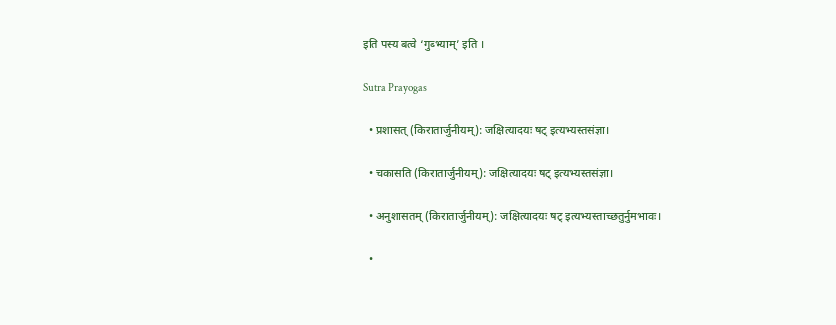इति पस्य बत्वे ‘गुब्भ्याम्’ इति ।

Sutra Prayogas

  • प्रशासत् (किरातार्जुनीयम्): जक्षित्यादयः षट् इत्यभ्यस्तसंज्ञा।

  • चकासति (किरातार्जुनीयम्): जक्षित्यादयः षट् इत्यभ्यस्तसंज्ञा।

  • अनुशासतम् (किरातार्जुनीयम्): जक्षित्यादयः षट् इत्यभ्यस्ताच्छतुर्नुमभावः।

  •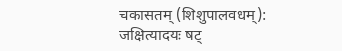चकासतम् (शिशुपालवधम्): जक्षित्यादयः षट्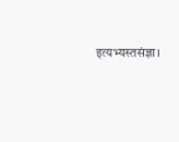इत्यभ्यस्तसंज्ञा।